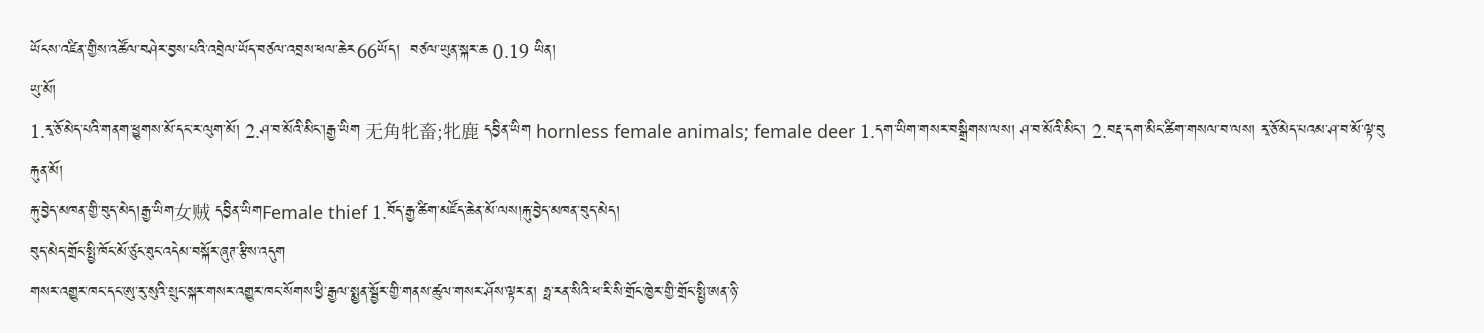ཡོངས་འཛིན་གྱིས་འཚོལ་བཤེར་བྱས་པའི་འབྲེལ་ཡོད་བཙལ་འབྲས་ཕལ་ཆེར66ཡོད།  བཙལ་ཡུན་སྐར་ཆ 0.19 ཡིན།
ཡུ་མོ།
1.རྭ་ཅོ་མེད་པའི་གནག་ཕྱུགས་མོ་དང་ར་ལུག་མོ། 2.ཤ་བ་མོའི་མིང་།རྒྱ་ཡིག 无角牝畜;牝鹿 དབྱིན་ཡིག hornless female animals; female deer 1.དག་ཡིག་གསར་བསྒྲིགས་ལས། ཤ་བ་མོའི་མིང་། 2.བརྡ་དག་མིང་ཚིག་གསལ་བ་ལས། རྭ་ཅོ་མེད་པའམ་ཤ་བ་མོ་ལྟ་བུ
རྐུན་མོ།
རྐུ་བྱེད་མཁན་གྱི་བུད་མེད།རྒྱ་ཡིག女贼 དབྱིན་ཡིགFemale thief 1.བོད་རྒྱ་ཚིག་མཛོད་ཆེན་མོ་ལས།རྐུ་བྱེད་མཁན་བུད་མེད།
བུད་མེད་གྲོང་སྤྱི་ཁོང་མོ་ཙུང་ཐུང་འདེམ་བསྐོར་ཞུཊ་རྩིས་འདུག
གསར་འགྱུར་ཁང་དང་ཨུ་རུ་སུའི་སྲུང་སྐར་གསར་འགྱུར་ཁང་སོགས་ཕྱི་རྒྱལ་སྨྱན་སྦྱོར་གྱི་གནས་ཚུལ་གསར་ཤོས་ལྟར་ན། ཧྥ་རན་སིའི་ཕ་རི་སི་གྲོང་ཁྱེར་གྱི་གྲོང་སྤྱི་ཨན་ཉི་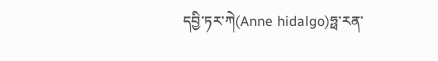དབྱི་ཏར་ཀེ(Anne hidalgo)ཧྥ་རན་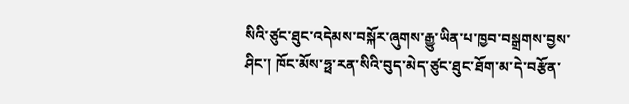སིའི་ཙུང་ཐུང་འདེམས་བསྐོར་ཞུགས་རྒྱུ་ཡིན་པ་ཁྱབ་བསྒྲགས་བྱས་ཤིང་། ཁོང་མོས་ཧྥ་རན་སིའི་བུད་མེད་ཙུང་ཐུང་ཐོག་མ་དེ་བརྩོན་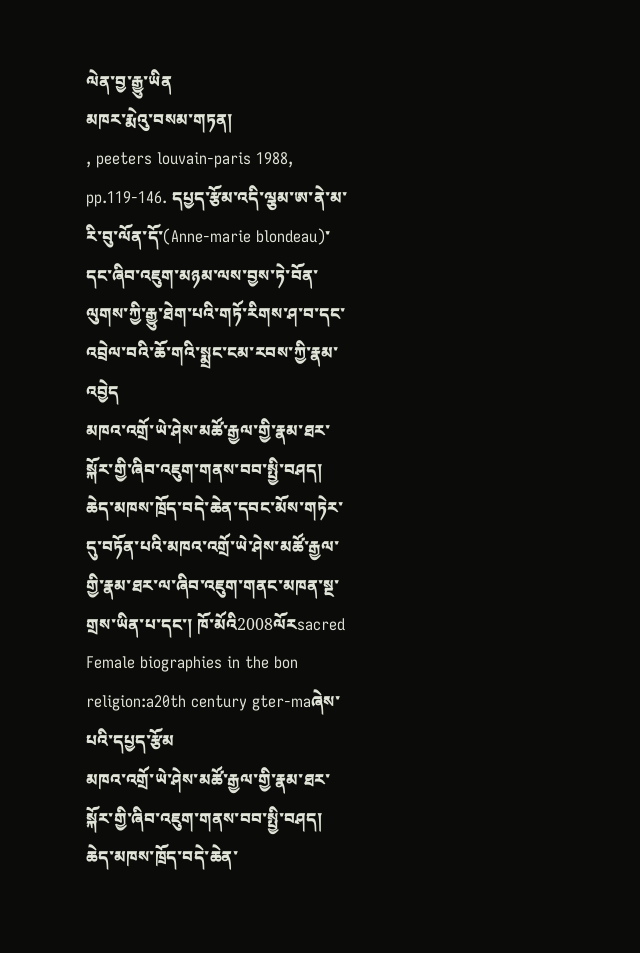ལེན་བྱ་རྒྱུ་ཡིན
མཁར་རྨེའུ་བསམ་གཏན།
, peeters louvain-paris 1988, pp.119-146. དཔྱད་རྩོམ་འདི་ལྕམ་ཨ་ནེ་མ་རི་བུ་ལོན་དོ་(Anne-marie blondeau)་དང་ཞིབ་འཇུག་མཉམ་ལས་བྱས་ཏེ་བོན་ལུགས་ཀྱི་རྒྱུ་ཐེག་པའི་གཏོ་རིགས་ཤ་བ་དང་འབྲེལ་བའི་ཆོ་གའི་སྨྲང་ངམ་རབས་ཀྱི་རྣམ་འབྱེད
མཁའ་འགྲོ་ཡེ་ཤེས་མཚོ་རྒྱལ་གྱི་རྣམ་ཐར་སྐོར་གྱི་ཞིབ་འཇུག་གནས་བབ་སྤྱི་བཤད།
ཆེད་མཁས་ཁྲོད་བདེ་ཆེན་དབང་མོས་གཏེར་དུ་བཏོན་པའི་མཁའ་འགྲོ་ཡེ་ཤེས་མཚོ་རྒྱལ་གྱི་རྣམ་ཐར་ལ་ཞིབ་འཇུག་གནང་མཁན་སྔ་གྲས་ཡིན་པ་དང་། ཁོ་མོའི2008ལོརsacred Female biographies in the bon religion:a20th century gter-maཞེས་པའི་དཔྱད་རྩོམ
མཁའ་འགྲོ་ཡེ་ཤེས་མཚོ་རྒྱལ་གྱི་རྣམ་ཐར་སྐོར་གྱི་ཞིབ་འཇུག་གནས་བབ་སྤྱི་བཤད།
ཆེད་མཁས་ཁྲོད་བདེ་ཆེན་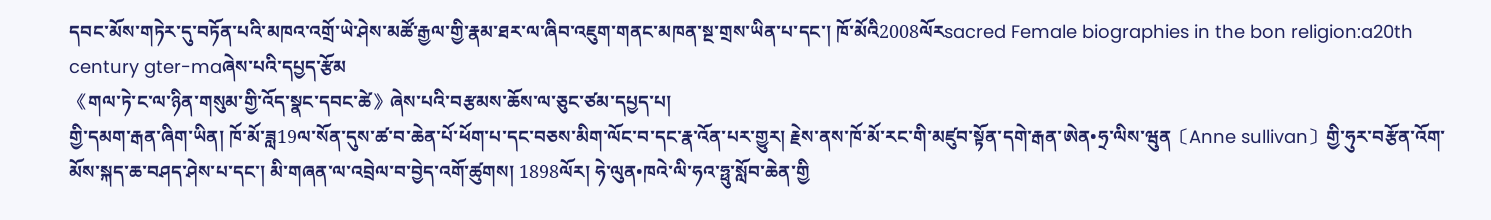དབང་མོས་གཏེར་དུ་བཏོན་པའི་མཁའ་འགྲོ་ཡེ་ཤེས་མཚོ་རྒྱལ་གྱི་རྣམ་ཐར་ལ་ཞིབ་འཇུག་གནང་མཁན་སྔ་གྲས་ཡིན་པ་དང་། ཁོ་མོའི2008ལོརsacred Female biographies in the bon religion:a20th century gter-maཞེས་པའི་དཔྱད་རྩོམ
《གལ་ཏེ་ང་ལ་ཉིན་གསུམ་གྱི་འོད་སྣང་དབང་ཚེ》ཞེས་པའི་བརྩམས་ཆོས་ལ་ཅུང་ཙམ་དཔྱད་པ།
གྱི་དམག་རྒན་ཞིག་ཡིན། ཁོ་མོ་ཟླ19ལ་སོན་དུས་ཚ་བ་ཆེན་པོ་ཕོག་པ་དང་བཅས་མིག་ལོང་བ་དང་རྣ་འོན་པར་གྱུར། རྗེས་ནས་ཁོ་མོ་རང་གི་མཛུབ་སྟོན་དགེ་རྒན་ཨེན•ཧྲ་ལིས་ཝུན〔Anne sullivan〕གྱི་ཧུར་བརྩོན་འོག་མོས་སྐད་ཆ་བཤད་ཤེས་པ་དང་། མི་གཞན་ལ་འབྲེལ་བ་བྱེད་འགོ་ཚུགས། 1898ལོར། ཧེ་ལུན•ཁའེ་ལི་ཧའ་ཧྥུ་སློབ་ཆེན་གྱི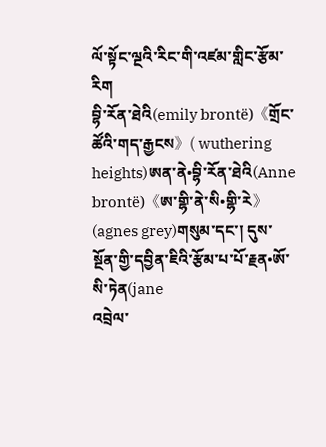ལོ་སྟོང་ལྔའི་རིང་གི་འཛམ་གླིང་རྩོམ་རིག
བྷི་རོན་ཐེའི(emily brontë)《གྲོང་ཚོའི་གད་རྒྱངས》( wuthering heights)ཨན་ནེ•བྷི་རོན་ཐེའི(Anne brontë)《ཨ་གྷི་ནེ་སི•གྷི་རེ》(agnes grey)གསུམ་དང་། དུས་སྔོན་གྱི་དབྱིན་ཇིའི་རྩོམ་པ་པོ་རྗན•ཨོ་སི་ཏེན(jane
འབྲེལ་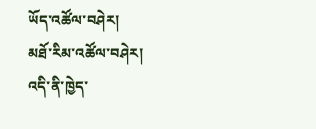ཡོད་འཚོལ་བཤེར།
མཐོ་རིམ་འཚོལ་བཤེར།
འདི་ནི་ཁྱེད་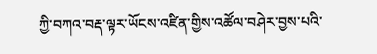ཀྱི་བཀའ་བརྡ་ལྟར་ཡོངས་འཛིན་གྱིས་འཚོལ་བཤེར་བྱས་པའི་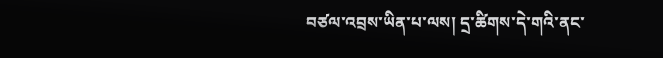བཙལ་འབྲས་ཡིན་པ་ལས། དྲ་ཚིགས་དེ་གའི་ནང་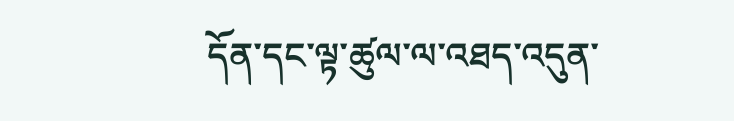དོན་དང་ལྟ་ཚུལ་ལ་འཐད་འདུན་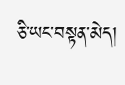ཅི་ཡང་བསྟན་མེད།